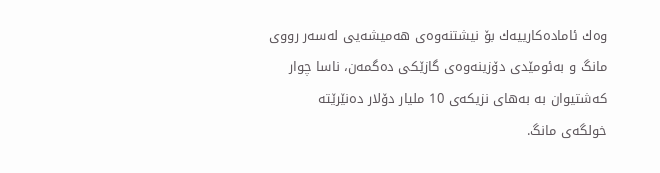وەك ئامادەكارییەك بۆ نیشتنەوەی هەمیشەیی لەسەر رووی مانگ و بەئومێدی دۆزینەوەی گازێكی دەگمەن، ناسا چوار كەشتیوان بە بەهای نزیكەی 10 ملیار دۆلار دەنێرێتە خولگەی مانگ.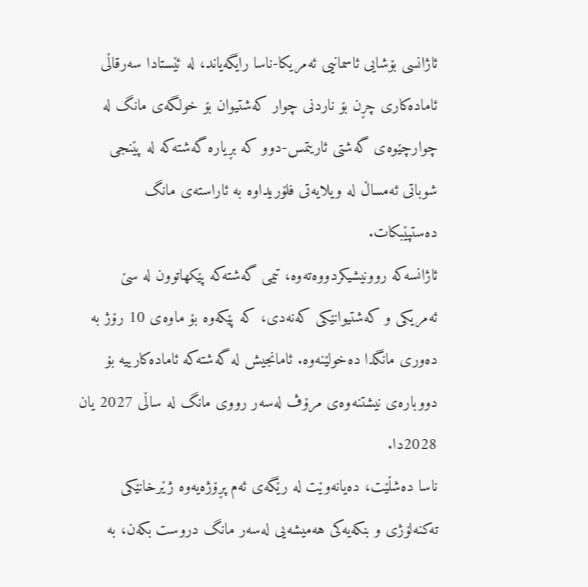ئاژانسی بۆشایی ئاسمانیی ئەمریكا-ناسا رایگەیاند، لە ئێستادا سەرقاڵی ئامادەكاری چڕن بۆ ناردنی چوار كەشتیوان بۆ خولگەی مانگ لە چوارچێوەی گەشتی ئاریتمس-دوو كە بڕیارە گەشتەكە لە پێنجی شوباتی ئەمساڵ لە ویلایەتی فلۆریداوە بە ئاراستەی مانگ دەستپێبكات.
ئاژانسەكە روونیشیكردووەتەوە، تیمی گەشتەكە پێكهاتوون لە سێ ئەمریكی و كەشتیوانێكی كەنەدی، كە پێكەوە بۆ ماوەی 10 رۆژ بە دەوری مانگدا دەخولێنەوە. ئامانجیش لە گەشتەكە ئامادەكارییە بۆ دووبارەی نیشتنەوەی مرۆڤ لەسەر رووی مانگ لە ساڵی 2027 یان 2028دا.
ناسا دەشڵێت، دەیانەوێت لە رێگەی ئەم پڕۆژەیەوە ژێرخانێكی تەكنەلۆژی و بنكەیەكی هەمیشەیی لەسەر مانگ دروست بكەن، بە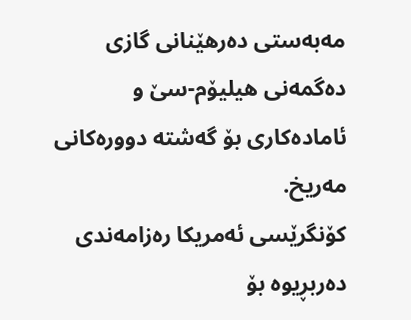مەبەستی دەرهێنانی گازی دەگمەنی هیلیۆم-سێ و ئامادەكاری بۆ گەشتە دوورەكانی مەریخ.
كۆنگرێسی ئەمریكا رەزامەندی دەربڕیوە بۆ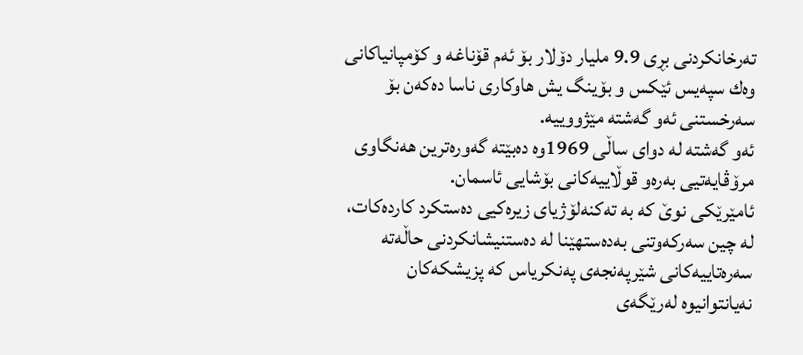تەرخانكردنی بڕی 9.9 ملیار دۆلار بۆ ئەم قۆناغە و كۆمپانیاكانی وەك سپەیس ئێكس و بۆینگ یش هاوكاری ناسا دەكەن بۆ سەرخستنی ئەو گەشتە مێژووییە.
ئەو گەشتە لە دوای ساڵی 1969وە دەبێتە گەورەترین هەنگاوی مرۆڤایەتیی بەرەو قوڵاییەكانی بۆشایی ئاسمان.
ئامێرێکی نوێ کە بە تەکنەلۆژیای زیرەکیی دەستکرد کاردەکات، لە چین سەرکەوتنی بەدەستهێنا لە دەستنیشانکردنی حاڵەتە سەرەتاییەکانی شێرپەنجەی پەنکریاس کە پزیشکەکان نەیانتوانیوە لەرێگەی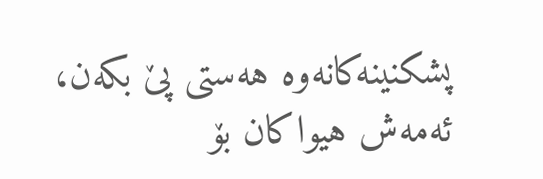پشکنینەکانەوە هەستی پێ بکەن، ئەمەش هیواکان بۆ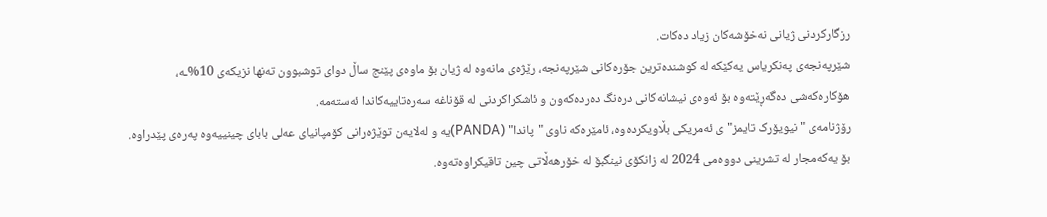رزگارکردنی ژیانی نەخۆشەکان زیاد دەکات.
شێرپەنجەی پەنکریاس یەکێکە لە کوشندەترین جۆرەکانی شێرپەنجە، رێژەی مانەوە لە ژیان بۆ ماوەی پێنج ساڵ دوای توشبوون تەنها نزیکەی 10%ـە، هۆکارەکەشی دەگەڕێتەوە بۆ ئەوەی نیشانەکانی درەنگ دەردەکەون و ئاشکراکردنی لە قۆناغە سەرەتاییەکاندا ئەستەمە.
رۆژنامەی "نیویۆرک تایمز"ی ئەمریکی بڵاویکردەوە، ئامێرەکە ناوی "پاندا" (PANDA)یە و لەلایەن توێژەرانی کۆمپانیای عەلی بابای چینییەوە پەرەی پێدراوە. بۆ یەکەمجار لە تشرینی دووەمی 2024 لە زانکۆی نینگبۆ لە خۆرهەڵاتی چین تاقیکراوەتەوە.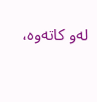لەو کاتەوە،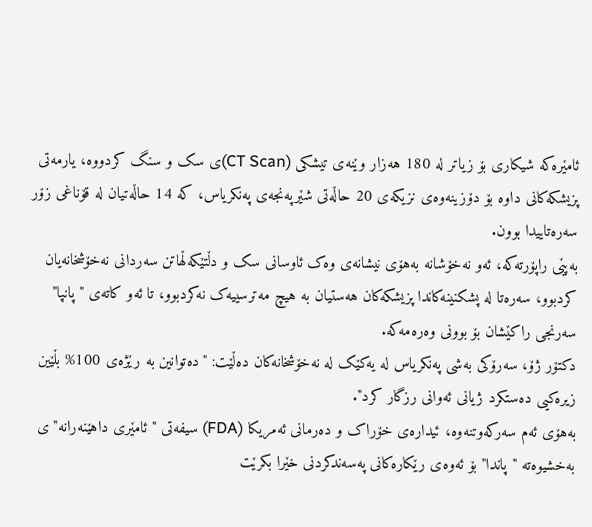ئامێرەکە شیکاری بۆ زیاتر لە 180 هەزار وێنەی تیشکی (CT Scan)ی سک و سنگ کردووە، یارمەتی پزیشکەکانی داوە بۆ دۆزینەوەی نزیکەی 20 حاڵەتی شێرپەنجەی پەنکریاس، کە 14 حاڵەتیان لە قۆناغی زۆر سەرەتاییدا بوون.
بەپێی راپۆرتەکە، ئەو نەخۆشانە بەهۆی نیشانەی وەک ئاوسانی سک و دڵتێکەڵهاتن سەردانی نەخۆشخانەیان کردبوو، سەرەتا لە پشکنینەکاندا پزیشکەکان هەستیان بە هیچ مەترسییەک نەکردبوو، تا ئەو کاتەی "پانپا" سەرنجی راکێشان بۆ بوونی وەرەمەکە.
دکتۆر ژۆ، سەرۆکی بەشی پەنکریاس لە یەکێک لە نەخۆشخانەکان دەڵێت: "دەتوانین بە رێژەی 100% بڵێین زیرەکیی دەستکرد ژیانی ئەوانی رزگار کرد".
بەهۆی ئەم سەرکەوتنەوە، ئیدارەی خۆراک و دەرمانی ئەمریکا (FDA) سیفەتی "ئامێری داهێنەرانە"ی بەخشیوەتە "پاندا" بۆ ئەوەی رێکارەکانی پەسەندکردنی خێرا بکرێت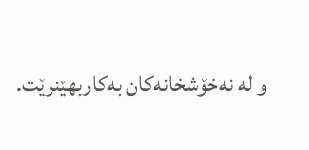و لە نەخۆشخانەکان بەکاربهێنرێت.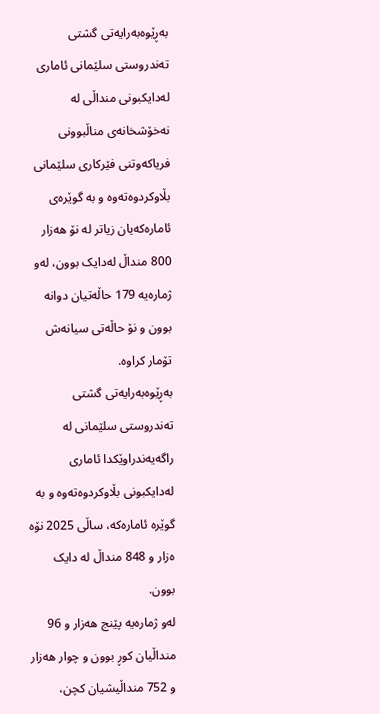بەڕێوەبەرایەتی گشتی تەندروستی سلێمانی ئاماری لەدایکبونی منداڵی لە نەخۆشخانەی مناڵبوونی فریاكەوتنی فێركاری سلێمانی بڵاوکردوەتەوە و بە گوێرەی ئامارەکەیان زیاتر لە نۆ هەزار 800 منداڵ لەدایک بوون، لەو ژمارەیە 179 حاڵەتیان دوانە بوون و نۆ حاڵەتی سیانەش تۆمار کراوە.
بەڕێوەبەرایەتی گشتی تەندروستی سلێمانی لە راگەیەندراوێکدا ئاماری لەدایکبونی بڵاوکردوەتەوە و بە گوێرە ئامارەکە، ساڵی 2025 نۆه ەزار و 848 منداڵ لە دایک بوون.
لەو ژمارەیە پێنج هەزار و 96 منداڵیان کوڕ بوون و چوار هەزار و 752 منداڵیشیان کچن،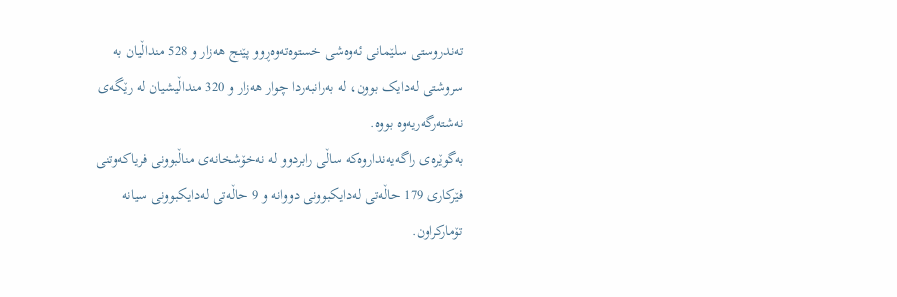تەندروستی سلێمانی ئەوەشی خستوەتەوەڕوو پێنج هەزار و 528 منداڵیان بە سروشتی لەدایک بوون، لە بەرانبەردا چوار هەزار و 320 منداڵیشیان لە رێگەی نەشتەرگەریەوە بووە.
بەگوێرەی راگەیەنداروەکە ساڵی رابردوو لە نەخۆشخانەی مناڵبوونی فریاكەوتنی فێركاری 179 حاڵەتی لەدایكبوونی دووانە و 9 حاڵەتی لەدایكبوونی سیانە تۆماركراون.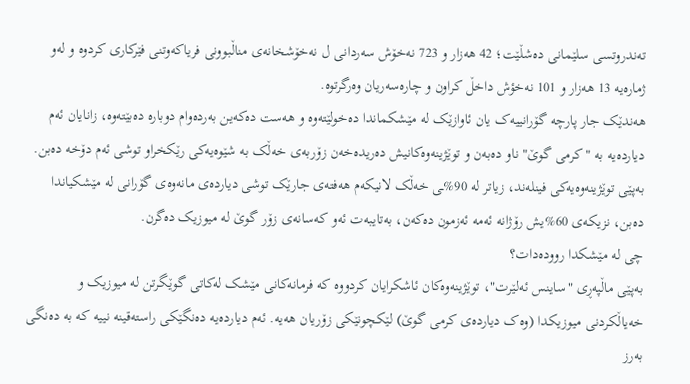تەندروتسی سلێمانی دەشڵێت؛ 42 هەزار و 723 نەخۆش سەردانی ل نەخۆشخانەی مناڵبوونی فریاكەوتنی فێركاری کردوە و لەو ژمارەیە 13 هەزار و 101 نەخؤش داخڵ کراون و چارەسەریان وەرگرتوە.
هەندێک جار پارچە گۆرانییەک یان ئاوازێک لە مێشکماندا دەخولێتەوە و هەست دەکەین بەردەوام دوبارە دەبێتەوە، زانایان ئەم دیاردەیە بە "کرمی گوێ" ناو دەبەن و توێژینەوەکانیش دەریدەخەن زۆربەی خەڵک بە شێوەیەکی رێکخراو توشی ئەم دۆخە دەبن.
بەپێی توێژینەوەیەکی فینلەند، زیاتر لە 90%ـی خەڵک لانیکەم هەفتەی جارێک توشی دیاردەی مانەوەی گۆرانی لە مێشکیاندا دەبن، نزیکەی 60%یش رۆژانە ئەمە ئەزمون دەکەن، بەتایبەت ئەو کەسانەی زۆر گوێ لە میوزیک دەگرن.
چی لە مێشکدا روودەدات؟
بەپێی ماڵپەڕی "ساینس ئەلێرت"، توێژینەوەکان ئاشکرایان کردووە کە فرمانەکانی مێشک لەکاتی گوێگرتن لە میوزیک و خەیاڵکردنی میوزیکدا (وەک دیاردەی کرمی گوێ) لێکچونێکی زۆریان هەیە. ئەم دیاردەیە دەنگێکی راستەقینە نییە کە بە دەنگی بەرز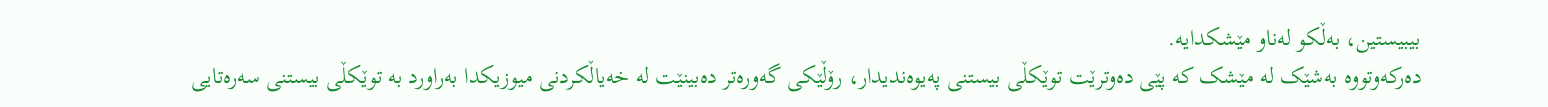بیبیستین، بەڵکو لەناو مێشکدایە.
دەرکەوتووە بەشێک لە مێشک کە پێی دەوترێت توێکڵی بیستنی پەیوەندیدار، رۆڵێکی گەورەتر دەبینێت لە خەیاڵکردنی میوزیکدا بەراورد بە توێکڵی بیستنی سەرەتایی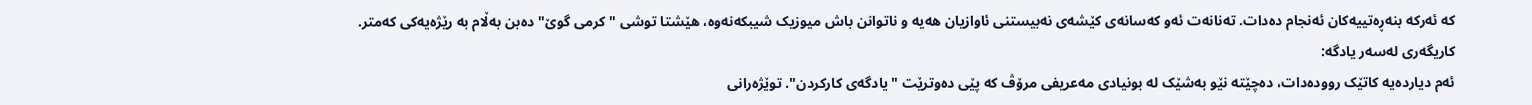کە ئەرکە بنەڕەتییەکان ئەنجام دەدات. تەنانەت ئەو کەسانەی کێشەی نەبیستنی ئاوازیان هەیە و ناتوانن باش میوزیک شیبکەنەوە، هێشتا توشی "کرمی گوێ" دەبن بەڵام بە رێژەیەکی کەمتر.
کاریگەری لەسەر یادگە:
ئەم دیاردەیە کاتێک روودەدات، دەچێتە نێو بەشێک لە بونیادی مەعریفی مرۆڤ کە پێی دەوترێت "یادگەی کارکردن". توێژەرانی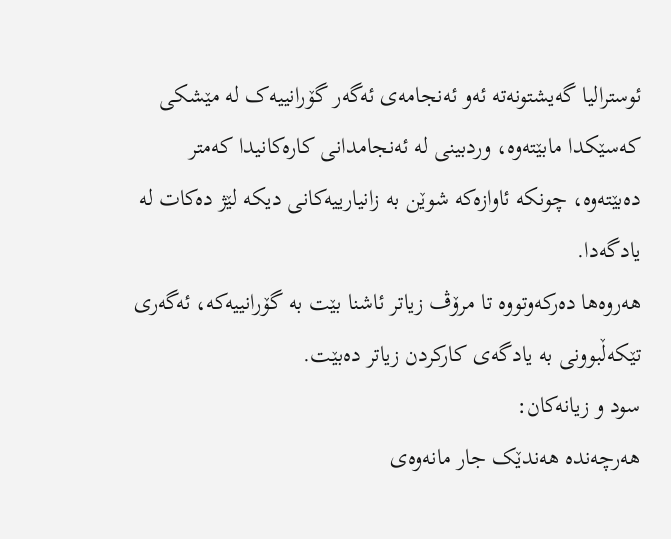ئوسترالیا گەیشتونەتە ئەو ئەنجامەی ئەگەر گۆرانییەک لە مێشکی کەسێکدا مابێتەوە، وردبینی لە ئەنجامدانی کارەکانیدا کەمتر دەبێتەوە، چونکە ئاوازەکە شوێن بە زانیارییەکانی دیکە لێژ دەکات لە یادگەدا.
هەروەها دەرکەوتووە تا مرۆڤ زیاتر ئاشنا بێت بە گۆرانییەکە، ئەگەری تێکەڵبوونی بە یادگەی کارکردن زیاتر دەبێت.
سود و زیانەکان:
هەرچەندە هەندێک جار مانەوەی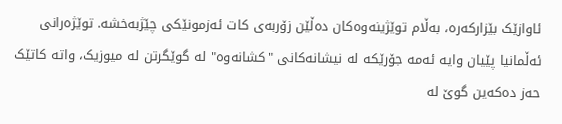ئاوازێک بێزارکەرە، بەڵام توێژینەوەکان دەڵێن زۆربەی کات ئەزمونێکی چێژبەخشە. توێژەرانی ئەڵمانیا پێیان وایە ئەمە جۆرێکە لە نیشانەکانی "کشانەوە" لە گوێگرتن لە میوزیک، واتە کاتێک حەز دەکەین گوێ لە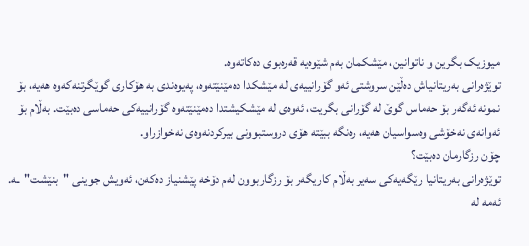میوزیک بگرین و ناتوانین، مێشکمان بەم شێوەیە قەرەبوی دەکاتەوە.
توێژەرانی بەریتانیاش دەڵێن سروشتی ئەو گۆرانییەی لە مێشکدا دەمێنێتەوە، پەیوەندی بە هۆکاری گوێگرتنەکەوە هەیە، بۆ نمونە ئەگەر بۆ حەماس گوێ لە گۆرانی بگریت، ئەوەی لە مێشکیشتدا دەمێنێتەوە گۆرانییەکی حەماسی دەبێت. بەڵام بۆ ئەوانەی نەخۆشی وەسواسیان هەیە، رەنگە ببێتە هۆی دروستبوونی بیرکردنەوەی نەخوازراو.
چۆن رزگارمان دەبێت؟
توێژەرانی بەریتانیا رێگەیەکی سەیر بەڵام کاریگەر بۆ رزگاربوون لەم دۆخە پێشنیاز دەکەن، ئەویش جوینی "بنێشت"ـە.
ئەمە لە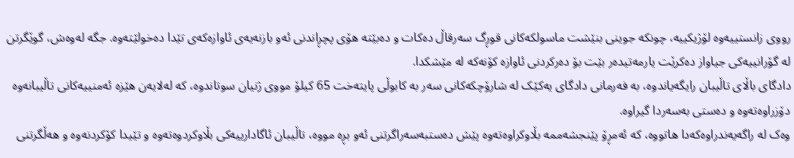رووی زانستییەوە لۆژیکییە، چونکە جوینی بنێشت ماسولکەکانی قوڕگ سەرقاڵ دەکات و دەبێتە هۆی پچڕاندنی ئەو بازنەیەی ئاوازەکەی تێدا دەخولێتەوە. جگە لەوەش، گوێگرتن لە گۆرانییەکی جیاواز دەکرێت یارمەتیدەر بێت بۆ دەرکردنی ئاوازە کۆنەکە لە مێشکدا.
دادگای باڵای تاڵیبان رایگەیاندوە، بە فەرمانی دادگای یەکێک لە شارۆچکەکانی سەر بە کابوڵی پایتەخت 65 کیلۆ مووی ژنیان سوتاندوە، کە لەلایەن هێزە ئەمنییەکانی تاڵیبانەوە دۆزراوەتەوە و دەستی بەسەردا گیراوە.
وەک لە راگەیەندراوەکەدا هاتووە، کە ئەمڕۆ پێنجشەممە بڵاوکراوەتەوە پێش دەستبەسەراگرتنی ئەو بڕە مووە، تاڵیبان ئاگادارییەکی بڵاوکردوەتەوە و تێیدا کۆکردنەوە و هەڵگرتنی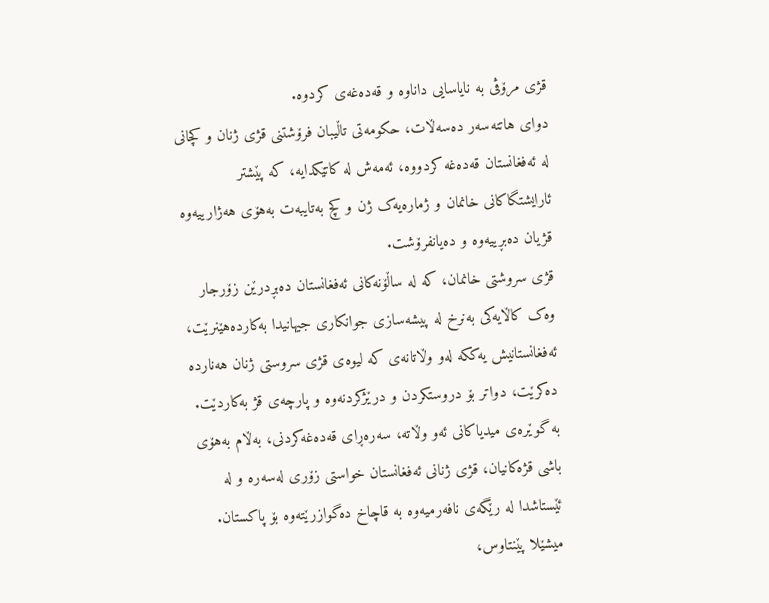قژی مرۆڤی بە نایاسایی داناوە و قەدەغەی کردوە.
دوای هاتنەسەر دەسەڵات، حکومەتی تاڵیبان فرۆشتنی قژی ژنان و کچانی لە ئەفغانستان قەدەغە کردووە، ئەمەش لە کاتێکدایە، کە پێشتر ئارایشتگاکانی خانمان و ژمارەیەک ژن و کچ بەتایبەت بەهۆی هەژارییەوە قژیان دەبڕییەوە و دەیانفرۆشت.
قژی سروشتی خانمان، کە لە ساڵۆنەکانی ئەفغانستان دەبڕدرێن زۆرجار وەک کاڵایەکی بەنرخ لە پیشەسازی جوانکاری جیهانیدا بەکاردەهێنرێت، ئەفغانستانیش یەککە لەو وڵاتانەی کە لیوەی قژی سروستی ژنان هەناردە دەکرێت، دواتر بۆ دروستکردن و درێژکردنەوە و پارچەی قژ بەکاردێت.
بە گوێرەی میدیاکانی ئەو وڵاتە، سەرەڕای قەدەغەکردنی، بەڵام بەهۆی باشی قژەکانیان، قژی ژنانی ئەفغانستان خواستی زۆری لەسەرە و لە ئێستاشدا لە رێگەی نافەرمیەوە بە قاچاخ دەگوازرێتەوە بۆ پاکستان.
میشێلا پێنتاوس،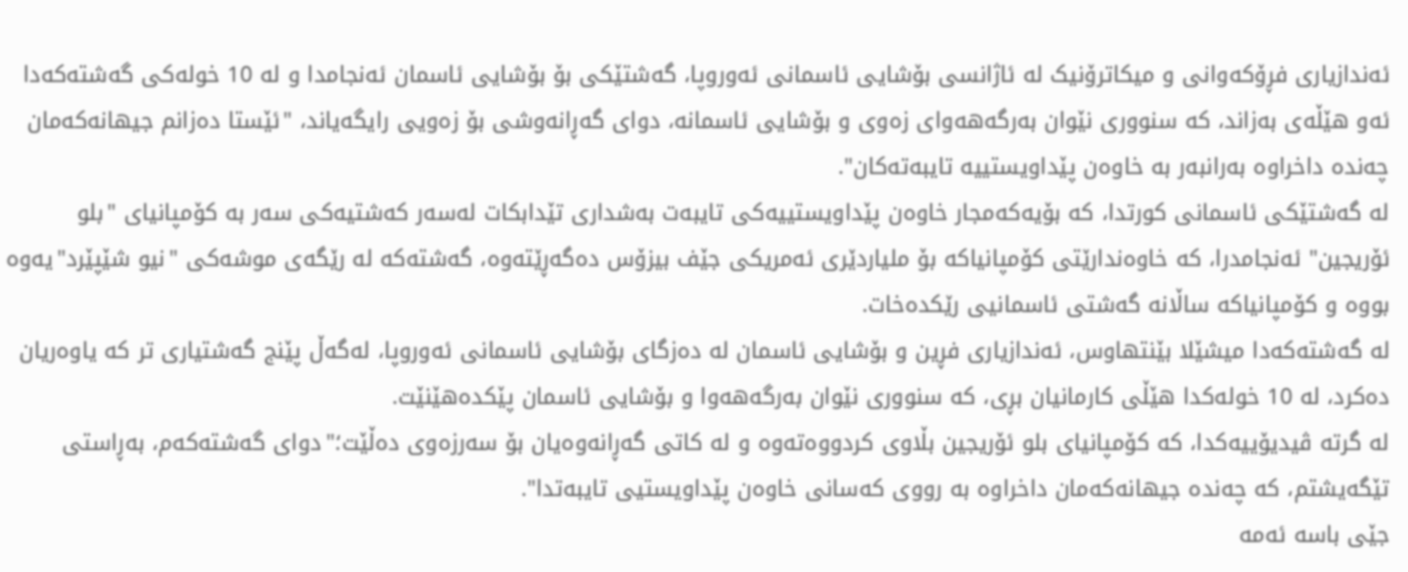ئەندازیاری فڕۆکەوانی و میکاترۆنیک لە ئاژانسی بۆشایی ئاسمانی ئەوروپا، گەشتێکی بۆ بۆشایی ئاسمان ئەنجامدا و لە 10 خولەکی گەشتەکەدا ئەو هێڵەی بەزاند، کە سنووری نێوان بەرگەهەوای زەوی و بۆشایی ئاسمانە، دوای گەڕانەوشی بۆ زەویی رایگەیاند، "ئێستا دەزانم جیهانەکەمان چەندە داخراوە بەرانبەر بە خاوەن پێداویستییە تایبەتەکان".
لە گەشتێکی ئاسمانی کورتدا، کە بۆیەکەمجار خاوەن پێداویستییەکی تایبەت بەشداری تێدابکات لەسەر کەشتیەکی سەر بە کۆمپانیای "بلو ئۆریجین" ئەنجامدرا، کە خاوەندارێتی کۆمپانیاکە بۆ ملیاردێری ئەمریکی جێف بیزۆس دەگەڕێتەوە، گەشتەکە لە رێگەی موشەکی "نیو شێپێرد"یەوە بووە و کۆمپانیاکە ساڵانە گەشتی ئاسمانیی رێکدەخات.
لە گەشتەکەدا میشێلا بێنتهاوس، ئەندازیاری فڕین و بۆشایی ئاسمان لە دەزگای بۆشایی ئاسمانی ئەوروپا، لەگەڵ پێنج گەشتیاری تر کە یاوەریان دەکرد، لە 10 خولەکدا هێڵی کارمانیان بڕی، کە سنووری نێوان بەرگەهەوا و بۆشایی ئاسمان پێکدەهێنێت.
لە گرتە ڤیدیۆییەکدا، کە کۆمپانیای بلو ئۆریجین بڵاوی کردووەتەوە و لە کاتی گەڕانەوەیان بۆ سەرزەوی دەڵێت؛"دوای گەشتەکەم، بەڕاستی تێگەیشتم، کە چەندە جیهانەکەمان داخراوە بە رووی کەسانی خاوەن پێداویستیی تایبەتدا".
جێی باسە ئەمە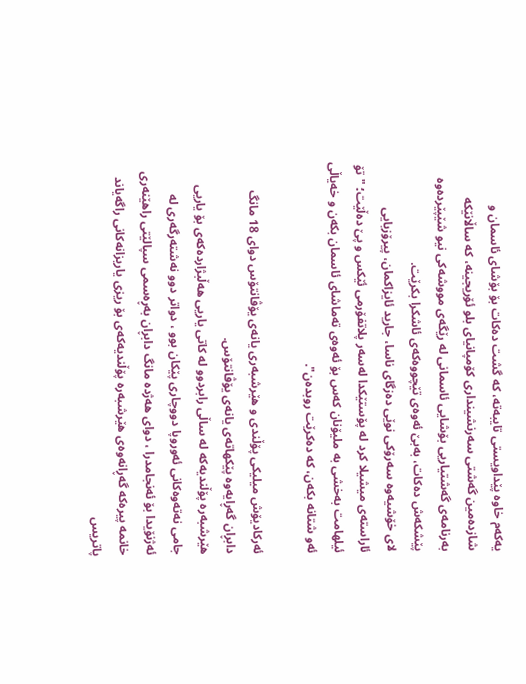یەکەم خاوە پێداویستی تایبەتە، کە گشت دەکات بۆ بۆشای ئاسمان و شازدەمین گەشتی سەرنشینداری کۆمپانیای بلو ئۆریجینە، کە ساڵانێکە بەرنامەی گەشتیاریی بۆشایی ئاسمانی لە رێگەی مووشەکی نیو شێپێردەوە پێشکەش دەکات، بەبێ ئەوەی تێچووەکەی ئاشکرا بکرێت.
لای خۆشیەوە سەرۆکی نوێی دەزگای ناسا، جارید ئایزاکمان، پیرۆزبایی ئاراستەی میشیلا کرد لە پۆستێکدا لەسەر پلاتفۆرمی ئێکس و پێ دەڵێت؛ "تۆ ئیلهامت بەخشی بە ملیۆنان کەس بۆ ئەوەی تەماشای ئاسمان بکەن و خەیاڵی ئەو شتانە بکەن، کە دەکرێت روبدەن".

ئەركادیۆش میلیكی پۆڵندی و هێرشبەری یانەی یۆڤانتۆس دوای 18 مانگ دابڕان گەڕایەوە پێكهاتەی یانەی یۆڤانتۆس.
هێرشبەرە پۆڵندیەكە لە ساڵی رابردوو لە كاتی یاریی هەڵبژاردەكەی بۆ یاریی جامی نەتەوەكانی ئەوروپا دووچاری پێكان بوو ، دواتر دوو نەشتەرگەری لە ئەژنۆیدا بۆ ئەنجامدرا ، دوای هەژدە مانگ دابڕان بەڕەسمی سپالێتی راهێنەری خانمە پیرەكە گەڕانەوەی هێرشبەرە پۆڵندیەكەی بۆ ریزی یاریزانەكانی راگەیاند
پاتریس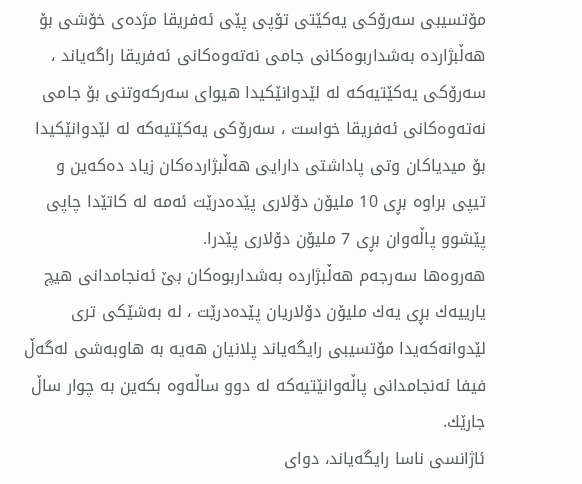مۆتسیبی سەرۆكی یەكێتی تۆپی پێی ئەفریقا مژدەی خۆشی بۆ هەڵبژاردە بەشداربوەكانی جامی نەتەوەكانی ئەفریقا راگەیاند ، سەرۆكی یەكێتیەكە لە لێدوانێكیدا هیوای سەركەوتنی بۆ جامی نەتەوەكانی ئەفریقا خواست ، سەرۆكی یەكێتیەكە لە لێدوانێكیدا بۆ میدیاكان وتی پاداشتی دارایی هەڵبژاردەكان زیاد دەكەین و تیپی براوە بڕی 10 ملیۆن دۆلاری پێدەدرێت ئەمە لە كاتێدا چاپی پێشوو پاڵەوان بڕی 7 ملیۆن دۆلاری پێدرا.
هەروەها سەرجەم هەڵبژاردە بەشداربوەكان بێ ئەنجامدانی هیچ یارییەك بڕی یەك ملیۆن دۆلاریان پێدەدرێت ، لە بەشێكی تری لێدوانەكەیدا مۆتسیبی رایگەیاند پلانیان هەیە بە هاوبەشی لەگەڵ فیفا ئەنجامدانی پاڵەوانێتیەكە لە دوو ساڵەوە بكەین بە چوار ساڵ جارێك.
ئاژانسی ناسا رایگەیاند، دوای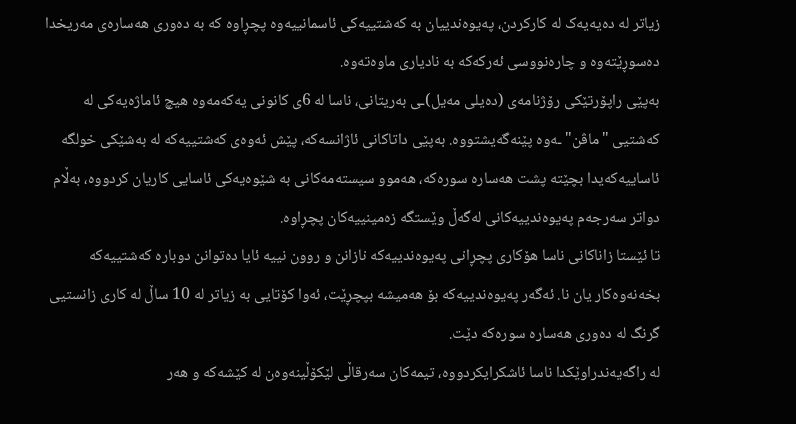زیاتر لە دەیەیەک لە کارکردن، پەیوەندییان بە کەشتییەکی ئاسمانییەوە پچڕاوە کە بە دەوری هەسارەی مەریخدا دەسوڕێتەوە و چارەنووسی ئەرکەکە بە نادیاری ماوەتەوە.
بەپێی راپۆرتێکی رۆژنامەی (دەیلی مەیل)ـی بەریتانی، ناسا لە 6ی کانونی یەکەمەوە هیچ ئاماژەیەکی لە کەشتیی "ماڤن"ـەوە پێنەگەیشتووە. بەپێی داتاکانی ئاژانسەکە، پێش ئەوەی کەشتییەکە لە بەشێکی خولگە ئاساییەکەیدا بچێتە پشت هەسارە سورەکە، هەموو سیستەمەکانی بە شێوەیەکی ئاسایی کاریان کردووە، بەڵام دواتر سەرجەم پەیوەندییەکانی لەگەڵ وێستگە زەمینییەکان پچڕاوە.
تا ئێستا زاناکانی ناسا هۆکاری پچڕانی پەیوەندییەکە نازانن و روون نییە ئایا دەتوانن دوبارە کەشتییەکە بخەنەوەکار یان نا. ئەگەر پەیوەندییەکە بۆ هەمیشە بپچڕێت، ئەوا کۆتایی بە زیاتر لە 10 ساڵ لە کاری زانستیی گرنگ لە دەوری هەسارە سورەکە دێت.
لە راگەیەندراوێکدا ناسا ئاشکرایکردووە، تیمەکان سەرقاڵی لێکۆڵینەوەن لە کێشەکە و هەر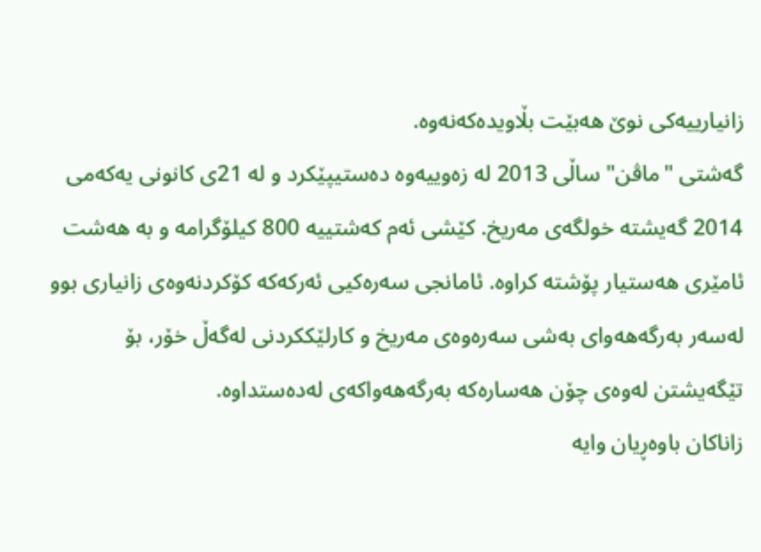زانیارییەکی نوێ هەبێت بڵاویدەکەنەوە.
گەشتی "ماڤن" ساڵی 2013 لە زەوییەوە دەستیپێکرد و لە 21ی کانونی یەکەمی 2014 گەیشتە خولگەی مەریخ. کێشی ئەم کەشتییە 800 کیلۆگرامە و بە هەشت ئامێری هەستیار پۆشتە کراوە. ئامانجی سەرەکیی ئەرکەکە کۆکردنەوەی زانیاری بوو لەسەر بەرگەهەوای بەشی سەرەوەی مەریخ و کارلێککردنی لەگەڵ خۆر، بۆ تێگەیشتن لەوەی چۆن هەسارەکە بەرگەهەواکەی لەدەستداوە.
زاناکان باوەڕیان وایە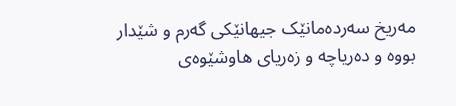مەریخ سەردەمانێک جیهانێکی گەرم و شێدار بووە و دەریاچە و زەریای هاوشێوەی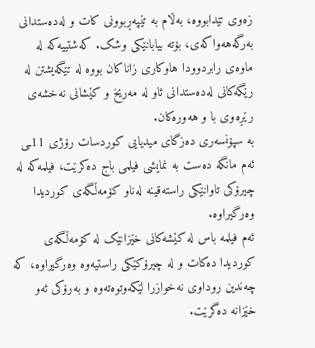زەوی تێدابووە، بەڵام بە تێپەڕبوونی كات و لەدەستدانی بەرگەهەواکەی، بۆتە بیابانێکی وشک. کەشتییەکە لە ماوەی رابردوودا هاوکاری زاناکان بووە لە تێگەیشتن لە رێگەکانی لەدەستدانی ئاو لە مەریخ و کێشانی نەخشەی رێڕەوی با و هەورەکان.
بە سپۆنسەری دەزگای میدیایی کوردسات رۆژی 11ـی ئەم مانگە دەست بە نمایشی فیلمی باج دەکرێت، فیلمەکە لە چیرۆکی تاوانێکی راستەقینە لەناو کۆمەڵگەی کوردیدا وەرگیراوە.
ئەم فیلمە باس لە کێشەکانی خێزانێک لە کۆمەڵگەی کوردیدا دەکات و لە چیرۆکێکی راستیەوە وەرگیراوە، کە چەندین روداوی نەخوازرا لێکەوتوەتەوە و بەرۆکی ئەو خێزانە دەگرێت.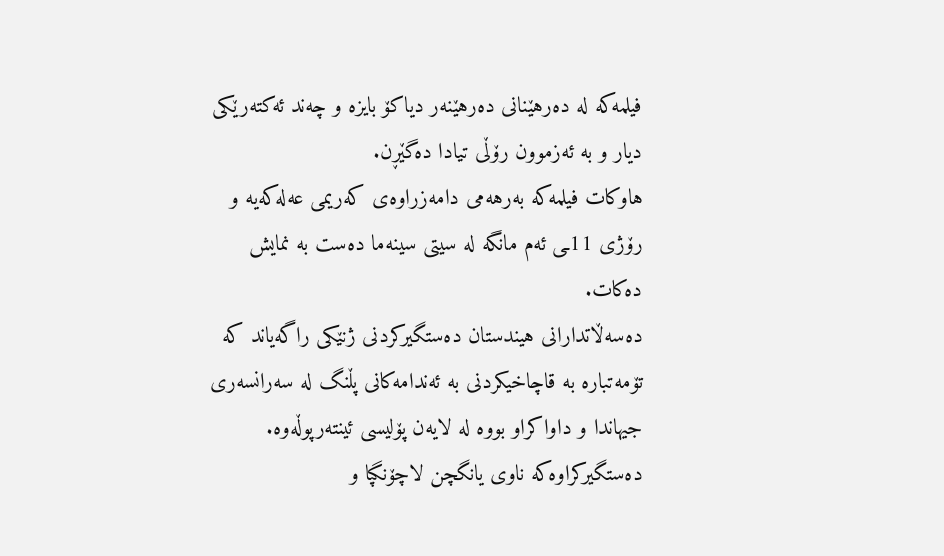فیلمەکە لە دەرهێنانی دەرهێنەر دیاکۆ بایزە و چەند ئەکتەرێکی دیار و بە ئەزموون رۆڵی تیادا دەگێڕن.
هاوکات فیلمەکە بەرهەمی دامەزراوەی کەریمی عەلەکەیە و رۆژی 11ـی ئەم مانگە لە سیتی سینەما دەست بە نمایش دەکات.
دەسەڵاتدارانی هیندستان دەستگیرکردنی ژنێکی راگەیاند کە تۆمەتبارە بە قاچاخیکردنی بە ئەندامەکانی پڵنگ لە سەرانسەری جیهاندا و داواکراو بووە لە لایەن پۆلیسی ئینتەرپوڵەوە.
دەستگیرکراوەکە ناوی یانگچن لاچۆنگپا و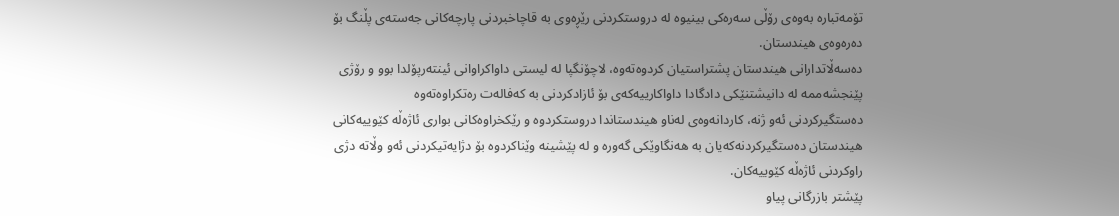تۆمەتبارە بەوەی رۆڵی سەرەکی بینیوە لە دروستکردنی رێڕەوی بە قاچاخبردنی پارچەکانی جەستەی پڵنگ بۆ دەرەوەی هیندستان.
دەسەڵاتدارانی هیندستان پشتراستیان کردوەتەوە، لاچۆنگپا لە لیستی داواکراوانی ئینتەرپۆلدا بوو و رۆژی پێنجشەممە لە دانیشتنێکی دادگادا داواکارییەکەی بۆ ئازادکردنی بە کەفالەت رەتکراوەتەوە
دەستگیرکردنی ئەو ژنە، کاردانەوەی لەناو هیندستاندا دروستکردوە و رێکخراوەکانی بواری ئاژەڵە کێوییەکانی هیندستان دەستگیرکردنەکەیان بە هەنگاوێکی گەورە و لە پێشینە وێناکردوە بۆ دژایەتیکردنی ئەو وڵاتە دژی راوکردنی ئاژەڵە کێوییەکان.
پێشتر بازرگانی پیاو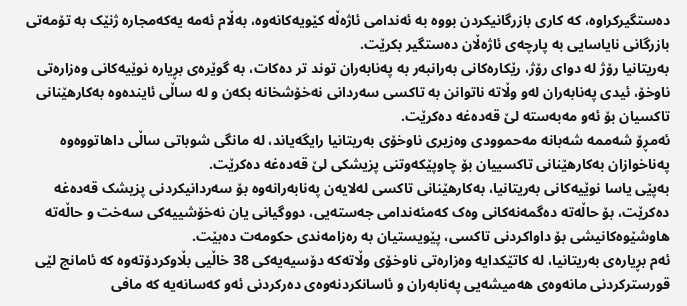دەستگیرکراوە، کە کاری بازرگانیکردن بووە بە ئەندامی ئاژەڵە کێویەکانەوە، بەڵام ئەمە یەکەمجارە ژنێک بە تۆمەتی بازرگانی نایاسایی بە پارچەی ئاژەڵان دەستگیر بکرێت.
بەریتانیا رۆژ لە دوای رۆژ، رێکارەکانی بەرانبەر بە پەنابەران توند تر دەکات، بە گوێرەی بڕیارە نوێیەکانی وەزارەتی ناوخۆ، ئیدی پەنابەران لەو وڵاتە ناتوانن بە تاکسی سەردانی نەخۆشخانە بکەن و لە ساڵی ئایندەوە بەکارهێنانی تاکسیان بۆ ئەو مەبەستە لێ قەدەغە دەکرێت.
ئەمڕۆ شەممە شەبانە مەحموودی وەزیری ناوخۆی بەریتانیا رایگەیاند، لە مانگی شوباتی ساڵی داهاتووەوە پەناخوازان بەکارهێنانی تاکسییان بۆ چاوپێکەوتنی پزیشکی لێ قەدەغە دەکرێت.
بەپێی یاسا نوێیەکانی بەریتانیا، بەکارهێنانی تاکسی لەلایەن پەنابەرانەوە بۆ سەردانیکردنی پزیشک قەدەغە دەکرێت، بۆ حاڵەتە دەگمەنەکانی وەک کەمئەندامی جەستەیی، دووگیانی یان نەخۆشییەکی سەخت و حاڵەتە هاوشێوەکانیشی بۆ داواکردنی تاکسی، پێویستیان بە رەزامەندی حکومەت دەبێت.
ئەم بڕیارەی بەریتانیا، لە کاتێکدایە وەزارەتی ناوخۆی وڵاتەکە دۆسیەیەکی 38 خاڵیی بڵاوکردۆتەوە کە ئامانج لێی قورسترکردنی مانەوەی هەمیشەیی پەنابەران و ئاسانکردنەوەی دەرکردنی ئەو کەسانەیە کە مافی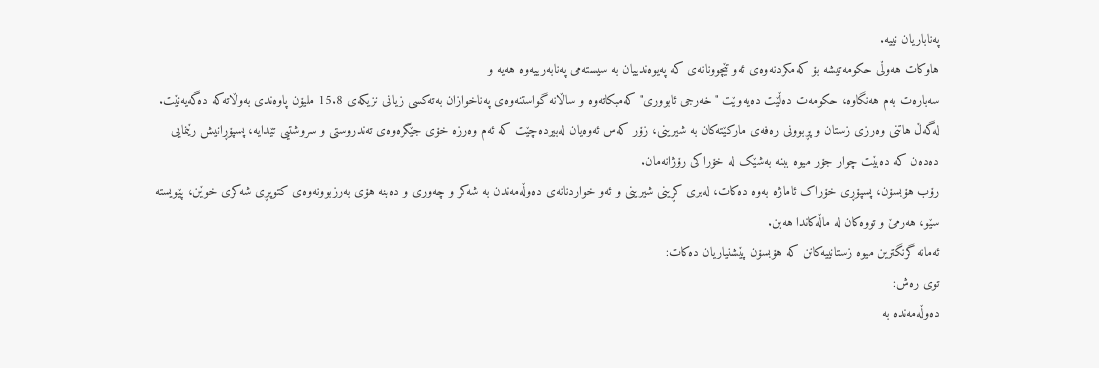پەناباریان نییە.
هاوکات هەوڵی حکومەتیشە بۆ کەمکردنەوەی ئەو تێچوونانەی کە پەیوەندییان بە سیستەمی پەنابەرییەوە هەیە و
سەبارەت بەم هەنگاوە، حکومەت دەڵێت دەیەوێت "خەرجی ئابووری" کەمبکاتەوە و ساڵانە گواستنەوەی پەناخوازان بەتەکسی زیانی نزیکەی 15.8 ملیۆن پاوەندی بەوڵاتەکە دەگەیەنێت.
لەگەڵ هاتنی وەرزی زستان و پڕبوونی رەفەی مارکێتەکان بە شیرینی، زۆر کەس ئەوەیان لەبیردەچێت کە ئەم وەرزە خۆی جێگرەوەی تەندروستی و سروشتیی تێدایە، پسپۆڕانیش رێنمایی دەدەن کە دەبێت چوار جۆر میوە ببنە بەشێک لە خۆراکی رۆژانەمان.
رۆب هۆبسۆن، پسپۆڕی خۆراک ئاماژە بەوە دەکات، لەبری کڕینی شیرینی و ئەو خواردنانەی دەوڵەمەندن بە شەکر و چەوری و دەبنە هۆی بەرزبوونەوەی کتوپڕی شەکری خوێن، پێویستە سێو، هەرمێ و تووەکان لە ماڵەکاندا هەبن.
ئەمانە گرنگترین میوە زستانییەکانن کە هۆبسۆن پێشنیاریان دەکات:
توی رەش:
دەوڵەمەندە بە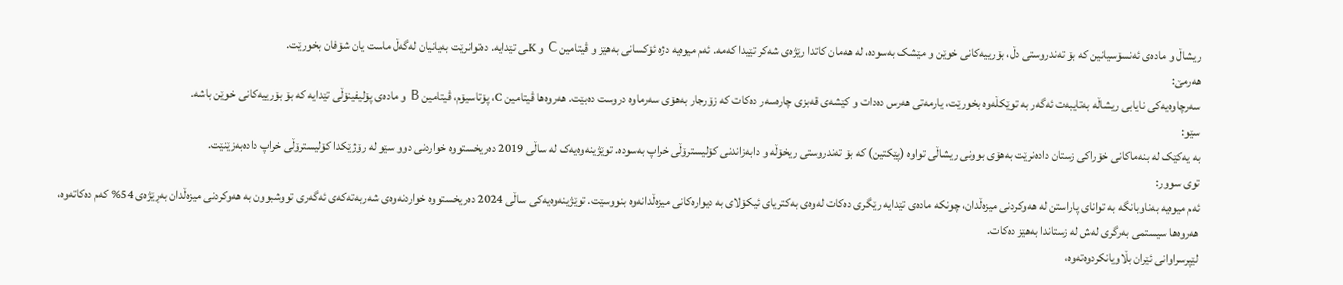ریشاڵ و مادەی ئەنسۆسیانین کە بۆ تەندروستی دڵ، بۆرییەکانی خوێن و مێشک بەسودە، لە هەمان کاتدا رێژەی شەکر تێیدا کەمە. ئەم میوەیە دژە ئۆکسانی بەهێز و ڤیتامین C و Kـی تێدایە. دەتوانرێت بەیانیان لەگەڵ ماست یان شۆفان بخورێت.
هەرمێ:
سەرچاوەیەکی نایابی ریشاڵە بەتایبەت ئەگەر بە توێکڵەوە بخورێت، یارمەتی هەرس دەدات و کێشەی قەبزی چارەسەر دەکات کە زۆرجار بەهۆی سەرماوە دروست دەبێت. هەروەها ڤیتامین C، پۆتاسیۆم، ڤیتامین B و مادەی پۆلیفینۆڵی تێدایە کە بۆ بۆرییەکانی خوێن باشە.
سێو:
بە یەکێک لە بنەماکانی خۆراکی زستان دادەنرێت بەهۆی بوونی ریشاڵی تواوە (پێکتین) کە بۆ تەندروستی ریخۆڵە و دابەزاندنی کۆلیسترۆڵی خراپ بەسودە. توێژینەوەیەک لە ساڵی 2019 دەریخستووە خواردنی دوو سێو لە رۆژێکدا کۆلیسترۆڵی خراپ دادەبەزێنێت.
توی سوور:
ئەم میوەیە بەناوبانگە بە توانای پاراستن لە هەوکردنی میزەڵدان، چونکە مادەی تێدایە رێگری دەکات لەوەی بەکتریای ئیکۆلای بە دیوارەکانی میزەڵدانەوە بنووسێت. توێژینەوەیەکی ساڵی 2024 دەریخستووە خواردنەوەی شەربەتەکەی ئەگەری تووشبوون بە هەوکردنی میزەڵدان بەڕێژەی 54% کەم دەکاتەوە، هەروەها سیستمی بەرگری لەش لە زستاندا بەهێز دەکات.
لێپرسراوانی ئێران بڵاویانکردوەتەوە،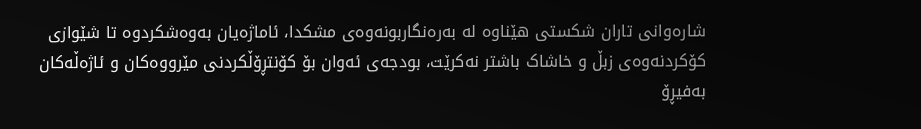شارەوانی تاران شکستی هێناوە لە بەرەنگاربونەوەی مشکدا، ئاماژەیان بەوەشکردوە تا شێوازی کۆکردنەوەی زبڵ و خاشاک باشتر نەکرێت، بودجەی ئەوان بۆ کۆنتڕۆڵکردنی مێرووەکان و ئاژەڵەکان بەفیڕۆ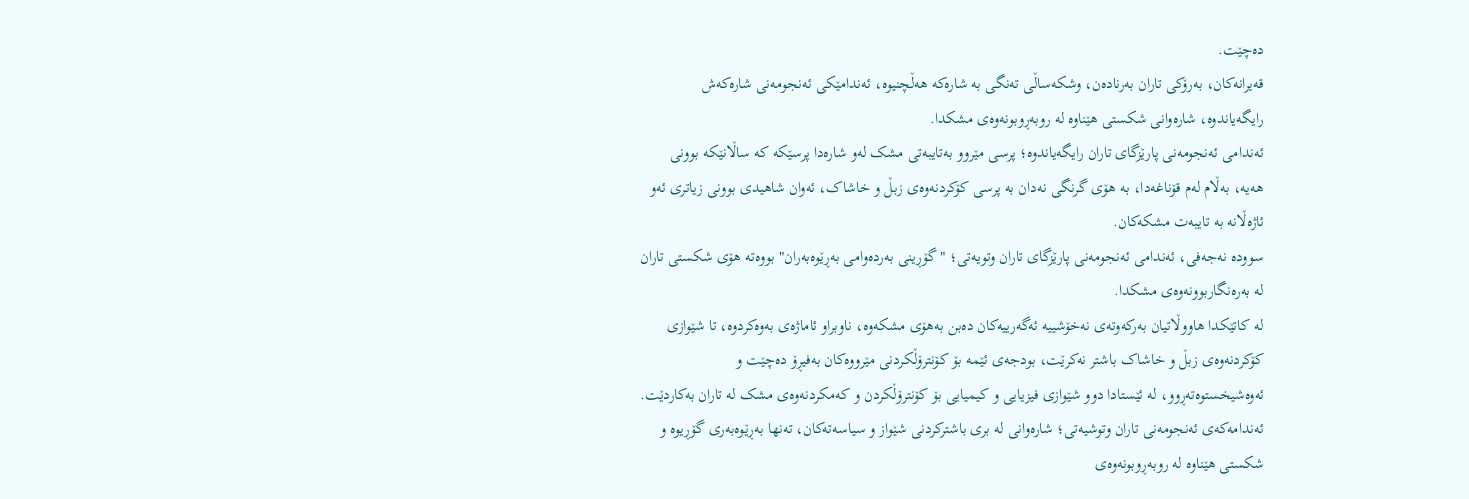دەچێت.
قەیرانەکان، بەرۆکی تاران بەرنادەن، وشکەساڵی تەنگی بە شارەکە هەڵچنیوە، ئەندامێکی ئەنجومەنی شارەکەش رایگەیاندوە، شارەوانی شکستی هێناوە لە روبەڕوبونەوەی مشکدا.
ئەندامی ئەنجومەنی پارێزگای تاران رایگەیاندوە؛ پرسی مێروو بەتایبەتی مشک لەو شارەدا پرسێکە کە ساڵانێکە بوونی هەیە، بەڵام لەم قۆناغەدا، بە هۆی گرنگی نەدان بە پرسی کۆکردنەوەی زبڵ و خاشاک، ئەوان شاهیدی بوونی زیاتری ئەو ئاژەڵانە بە تایبەت مشکەکان.
سوودە نەجەفی، ئەندامی ئەنجومەنی پارێزگای تاران وتویەتی؛ "گۆڕینی بەردەوامی بەڕێوەبەران" بووەتە هۆی شکستی تاران لە بەرەنگاربوونەوەی مشکدا.
لە کاتێکدا هاووڵاتیان بەرکەوتەی نەخۆشییە ئەگەرییەکان دەبن بەهۆی مشکەوە، ناوبراو ئاماژەی بەوەکردوە، تا شێوازی کۆکردنەوەی زبڵ و خاشاک باشتر نەکرێت، بودجەی ئێمە بۆ کۆنترۆڵکردنی مێرووەکان بەفیڕۆ دەچێت و ئەوەشیخستوەتەڕوو، لە ئێستادا دوو شێوازی فیزیایی و کیمیایی بۆ کۆنترۆڵکردن و کەمکردنەوەی مشک لە تاران بەکاردێت.
ئەندامەکەی ئەنجومەنی تاران وتوشیەتی؛ شارەوانی لە بری باشترکردنی شێواز و سیاسەتەکان، تەنها بەڕێوەبەری گۆڕیوە و شکستی هێناوە لە روبەڕوبونەوەی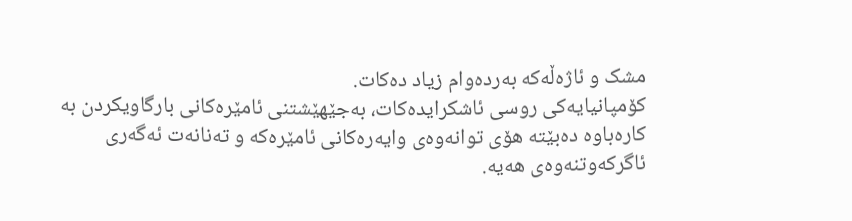مشک و ئاژەڵەکە بەردەوام زیاد دەکات.
کۆمپانیایەکی روسی ئاشکرایدەکات، بەجێهێشتنی ئامێرەکانی بارگاویکردن بە کارەباوە دەبێتە هۆی توانەوەی وایەرەکانی ئامێرەکە و تەنانەت ئەگەری ئاگرکەوتنەوەی هەیە.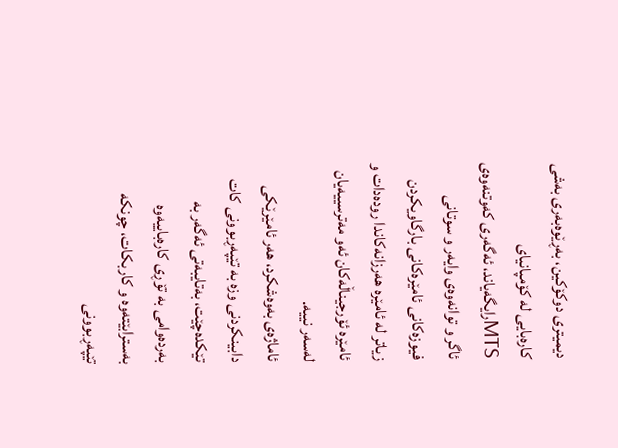دیمیتری دوکۆکین، بەڕێوەبەری بەشی کارەبایی لە کۆمپانیای MTSرایگەیاند، ئەگەری کەوتنەوەی ئاگر و توانەوەی وایەر و سوتانی فیوزەکانی ئامێرەکانی بارگاویکردن زیاتر لە ئامێرە هەرزانەکاندا رودەدات و ئامێرە ئۆرجیناڵەکان ئەو مەترسییەیان لەسەر نییە.
ئاماژەی بەوەشکرد، هەر ئامێرێکی دابینکردنی وزە بە تێپەڕبوونی کات تێکدەچێت، بەتایبەتی ئەگەر بە بەردەوامی بە تۆڕی کارەباییەوە بەسترابێتەوە و کاربکات، چونکە تێپەڕبوونی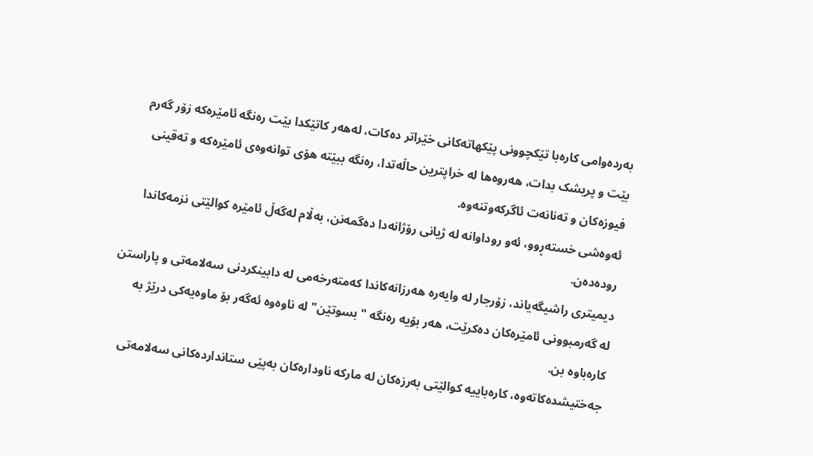بەردەوامی کارەبا تێکچوونی پێکهاتەکانی خێراتر دەکات، لەهەر کاتێکدا بێت رەنگە ئامێرەکە زۆر گەرم بێت و پریشک بدات، هەروەها لە خراپترین حاڵەتدا، رەنگە ببێتە هۆی توانەوەی ئامێرەکە و تەقینی فیوزەکان و تەنانەت ئاگرکەوتنەوە.
ئەوەشی خستەڕوو، ئەو روداوانە لە ژیانی رۆژانەدا دەگمەنن، بەڵام لەگەڵ ئامێرە کوالێتی نزمەکاندا رودەدەن.
دیمیتری راشیگەیاند، زۆرجار لە وایەرە هەرزانەکاندا کەمتەرخەمی لە دابینکردنی سەلامەتی و پاراستن لە گەرمبوونی ئامێرەکان دەکرێت، هەر بۆیە رەنگە "بسوتێن" لە ناوەوە ئەگەر بۆ ماوەیەکی درێژ بە کارەباوە بن.
جەختیشدەکاتەوە، کارەباییە کوالێتی بەرزەکان لە مارکە ناودارەکان بەپێی ستانداردەکانی سەلامەتی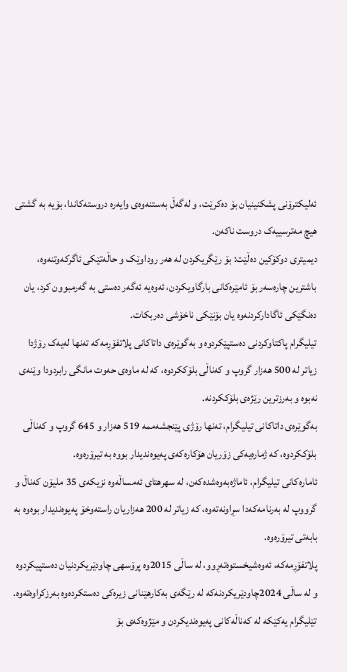ئەلیکترۆنی پشکنینیان بۆ دەکرێت، و لەگەڵ بەستنەوەی وایەرە دروستەکاندا، بۆیە بە گشتی هیچ مەترسییەک دروست ناکەن.
دیمیتری دوکۆکین دەڵێت: بۆ رێگریکردن لە هەر روداوێک و حاڵەتێکی ئاگرکەوتنەوە، باشترین چارەسەر بۆ ئامێرەکانی بارگاویکردن، ئەوەیە ئەگەر دەستی بە گەرمبوون کرد، یان دەنگێکی ئاگادارکردنەوە یان بۆنێکی ناخۆشی دەربکات.
تیلیگرام پاکتاوکردنی دەستپێکردوە و بەگوێرەی داتاکانی پلاتفۆڕمەکە تەنها لەیەک رۆژدا زیاتر لە 500 هەزار گروپ و کەناڵی بلۆککردوە، کە لە ماوەی حەوت مانگی رابردودا وێنەی نەبوە و بەرزترین رێژەی بلۆککردنە.
بەگوێرەی داتاکانی تیلیگرام، تەنها رۆژی پێنجشەممە 519 هەزار و 645 گروپ و کەناڵی بلۆککردوە، کە ژمارەیەکی زۆریان هۆکارەکەی پەیوەندیدار بووە بە تیرۆرەوە.
ئامارەکانی تیلیگرام، ئاماژەبەوەشدەکەن، له سهرهتای ئەمساڵەوە نزیکەی 35 ملیۆن کەناڵ و گرووپ لە بەرنامەکەدا سڕاونەتەوە، کە زیاتر لە 200 هەزاریان راستەوخۆ پەیوەندیدار بوەوە بە بابەتی تیرۆرەوە.
پلاتفۆڕمەکە، ئەوەشیخستوەتەڕوو، له ساڵی 2015وە پرۆسهی چاودێریكردنیان دەستپیکردوە و له ساڵی 2024چاودێریکردنەکە لە رێگەی بەکارهێنانی زیرەکی دەستکردەوە بەرزکراوەتەوە.
تێلیگرام یەکێکە لە کەناڵەکانی پەیوەندیکردن و مێژوەکەی بۆ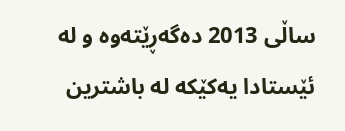ساڵی 2013 دەگەڕێتەوە و لە ئێستادا یەکێکە لە باشترین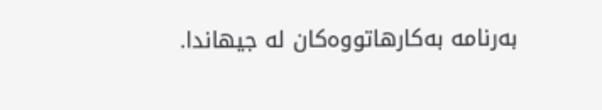بەرنامە بەکارهاتووەکان لە جیهاندا.